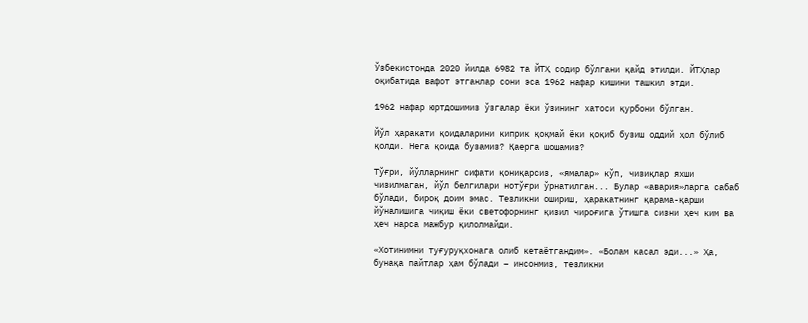Ўзбекистонда 2020 йилда 6982 та ЙТҲ содир бўлгани қайд этилди. ЙТҲлар оқибатида вафот этганлар сони эса 1962 нафар кишини ташкил этди.

1962 нафар юртдошимиз ўзгалар ёки ўзининг хатоси қурбони бўлган.

Йўл ҳаракати қоидаларини киприк қоқмай ёки қоқиб бузиш оддий ҳол бўлиб қолди. Нега қоида бузамиз? Қаерга шошамиз?

Тўғри, йўлларнинг сифати қониқарсиз, «ямалар» кўп, чизиқлар яхши чизилмаган, йўл белгилари нотўғри ўрнатилган... Булар «авария»ларга сабаб бўлади, бироқ доим эмас. Тезликни ошириш, ҳаракатнинг қарама-қарши йўналишига чиқиш ёки светофорнинг қизил чироғига ўтишга сизни ҳеч ким ва ҳеч нарса мажбур қилолмайди.

«Хотинимни туғуруқхонага олиб кетаётгандим». «Болам касал эди...» Ҳа, бунақа пайтлар ҳам бўлади – инсонмиз, тезликни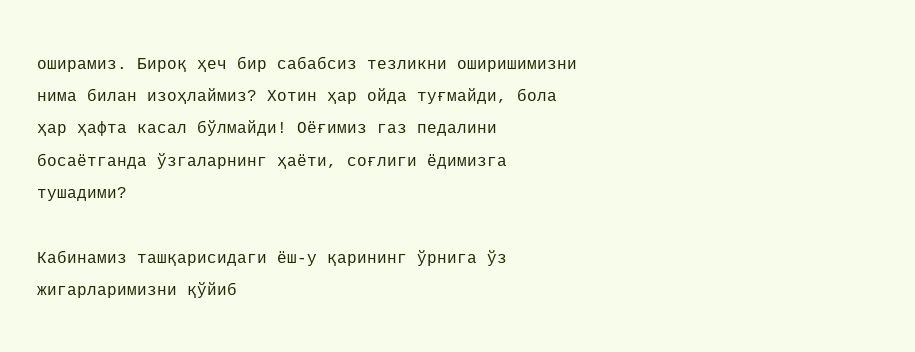оширамиз. Бироқ ҳеч бир сабабсиз тезликни оширишимизни нима билан изоҳлаймиз? Хотин ҳар ойда туғмайди, бола ҳар ҳафта касал бўлмайди! Оёғимиз газ педалини босаётганда ўзгаларнинг ҳаёти, соғлиги ёдимизга тушадими?

Кабинамиз ташқарисидаги ёш-у қарининг ўрнига ўз жигарларимизни қўйиб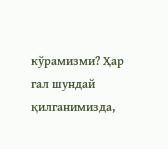кўрамизми? Ҳар гал шундай қилганимизда,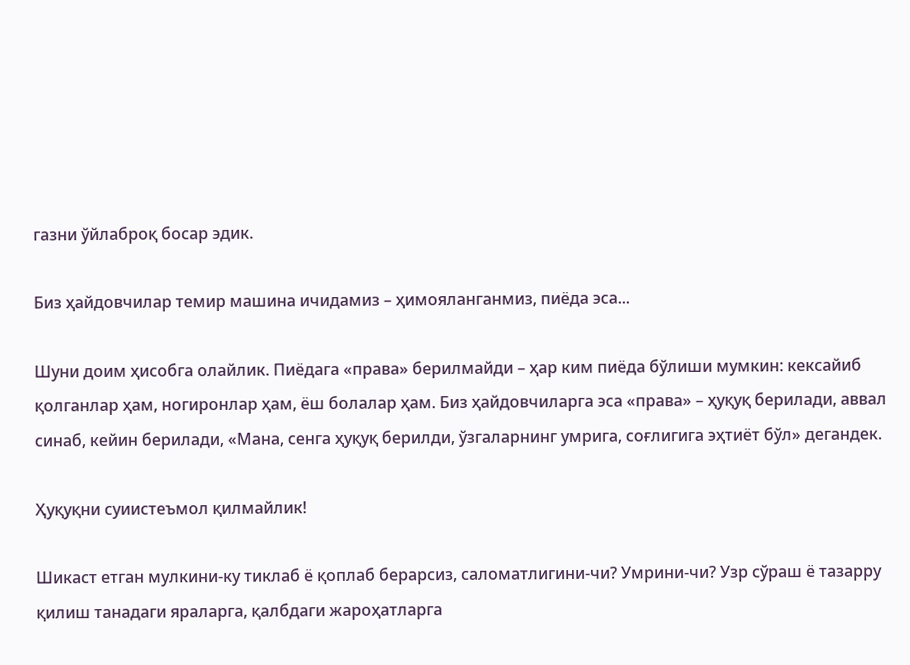газни ўйлаброқ босар эдик.

Биз ҳайдовчилар темир машина ичидамиз – ҳимояланганмиз, пиёда эса...

Шуни доим ҳисобга олайлик. Пиёдага «права» берилмайди – ҳар ким пиёда бўлиши мумкин: кексайиб қолганлар ҳам, ногиронлар ҳам, ёш болалар ҳам. Биз ҳайдовчиларга эса «права» – ҳуқуқ берилади, аввал синаб, кейин берилади, «Мана, сенга ҳуқуқ берилди, ўзгаларнинг умрига, соғлигига эҳтиёт бўл» дегандек.

Ҳуқуқни суиистеъмол қилмайлик!

Шикаст етган мулкини-ку тиклаб ё қоплаб берарсиз, саломатлигини-чи? Умрини-чи? Узр сўраш ё тазарру қилиш танадаги яраларга, қалбдаги жароҳатларга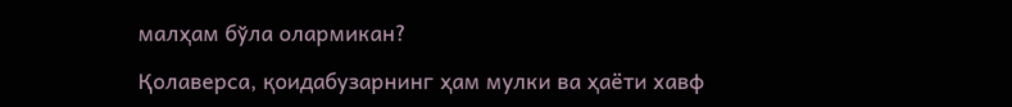малҳам бўла олармикан?

Қолаверса, қоидабузарнинг ҳам мулки ва ҳаёти хавф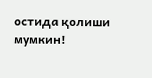остида қолиши мумкин!